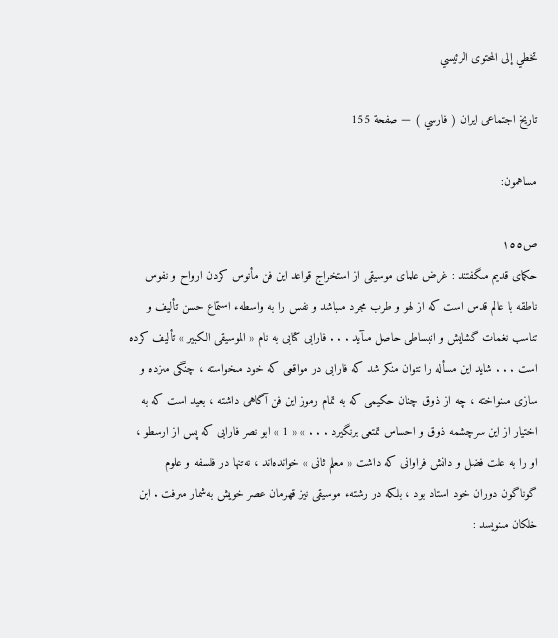تخطي إلى المحتوى الرئيسي

تاريخ اجتماعى ايران ( فارسي ) — صفحة 155

مساهمون:

ص١٥٥
حكماى قديم مىگفتند : غرض علماى موسيقى از استخراج قواعد اين فن مأنوس كردن ارواح و نفوس ناطقه با عالم قدس است كه از لهو و طرب مجرد مىباشد و نفس را به واسطهء استماع حسن تأليف و تناسب نغمات گشايش و انبساطى حاصل مىآيد . . . فارابى كتابى به نام « الموسيقى الكبير » تأليف كرده است . . . شايد اين مسأله را نتوان منكر شد كه فارابى در مواقعى كه خود مىخواسته ، چنگى مىزده و سازى مىنواخته ، چه از ذوق چنان حكيمى كه به تمام رموز اين فن آگاهى داشته ، بعيد است كه به اختيار از اين سرچشمه ذوق و احساس تمتعى برنگيرد . . . » « 1 » ابو نصر فارابى كه پس از ارسطو ، او را به علت فضل و دانش فراوانى كه داشت « معلم ثانى » خوانده‌اند ، نه‌تنها در فلسفه و علوم گوناگون دوران خود استاد بود ، بلكه در رشتهء موسيقى نيز قهرمان عصر خويش به‌شمار مىرفت . ابن خلكان مىنويسد :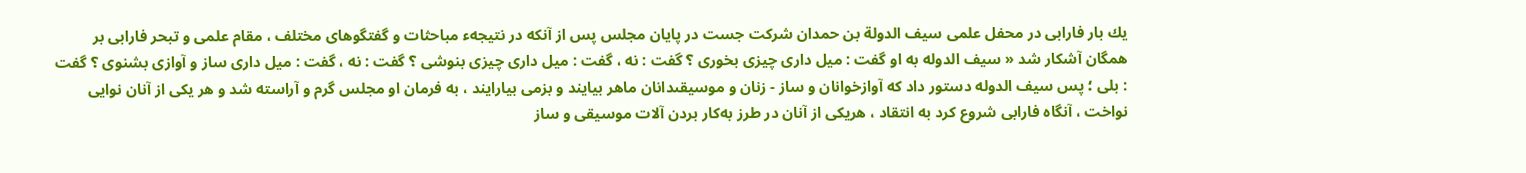يك بار فارابى در محفل علمى سيف الدولة بن حمدان شركت جست در پايان مجلس پس از آنكه در نتيجهء مباحثات و گفتگوهاى مختلف ، مقام علمى و تبحر فارابى بر همگان آشكار شد « سيف الدوله به او گفت : ميل دارى چيزى بخورى ؟ گفت : نه ، گفت : ميل دارى چيزى بنوشى ؟ گفت : نه ، گفت : ميل دارى ساز و آوازى بشنوى ؟ گفت : بلى ؛ پس سيف الدوله دستور داد كه آوازخوانان و ساز - زنان و موسيقىدانان ماهر بيايند و بزمى بيارايند ، به فرمان او مجلس گرم و آراسته شد و هر يكى از آنان نوايى نواخت ، آنگاه فارابى شروع كرد به انتقاد ، هريكى از آنان در طرز به‌كار بردن آلات موسيقى و ساز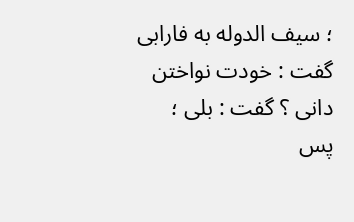؛ سيف الدوله به فارابى گفت : خودت نواختن دانى ؟ گفت : بلى ؛ پس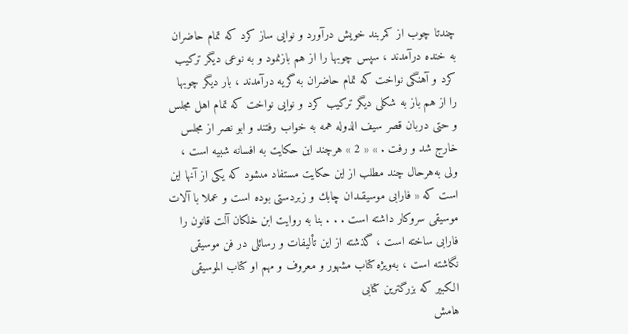چندتا چوب از كمربند خويش درآورد و نوايى ساز كرد كه تمام حاضران به خنده درآمدند ، سپس چوبها را از هم بازنمود و به نوعى ديگر تركيب كرد و آهنگى نواخت كه تمام حاضران به گريه درآمدند ، بار ديگر چوبها را از هم باز به شكلى ديگر تركيب كرد و نوايى نواخت كه تمام اهل مجلس و حتى دربان قصر سيف الدوله همه به خواب رفتند و ابو نصر از مجلس خارج شد و رفت . » « 2 » هرچند اين حكايت به افسانه شبيه است ، ولى به‌هرحال چند مطلب از اين حكايت مستفاد مىشود كه يكى از آنها اين است كه « فارابى موسيقىدان چابك و زبردستى بوده است و عملا با آلات موسيقى سروكار داشته است . . . بنا به روايت ابن خلكان آلت قانون را فارابى ساخته است ، گذشته از اين تأليفات و رسائلى در فن موسيقى نگاشته است ، به‌ويژه كتاب مشهور و معروف و مهم او كتاب الموسيقى الكبير كه بزرگترين كتابى
هامش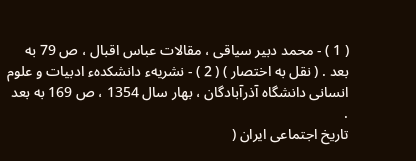( 1 ) - محمد دبير سياقى ، مقالات عباس اقبال ، ص 79 به بعد . ( نقل به اختصار ) ( 2 ) - نشريهء دانشكدهء ادبيات و علوم انسانى دانشگاه آذرآبادگان ، بهار سال 1354 ، ص 169 به بعد .
تاريخ اجتماعى ايران (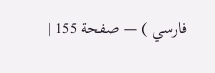فارسي ) — صفحة 155 |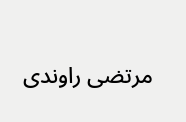مرتضى راوندى